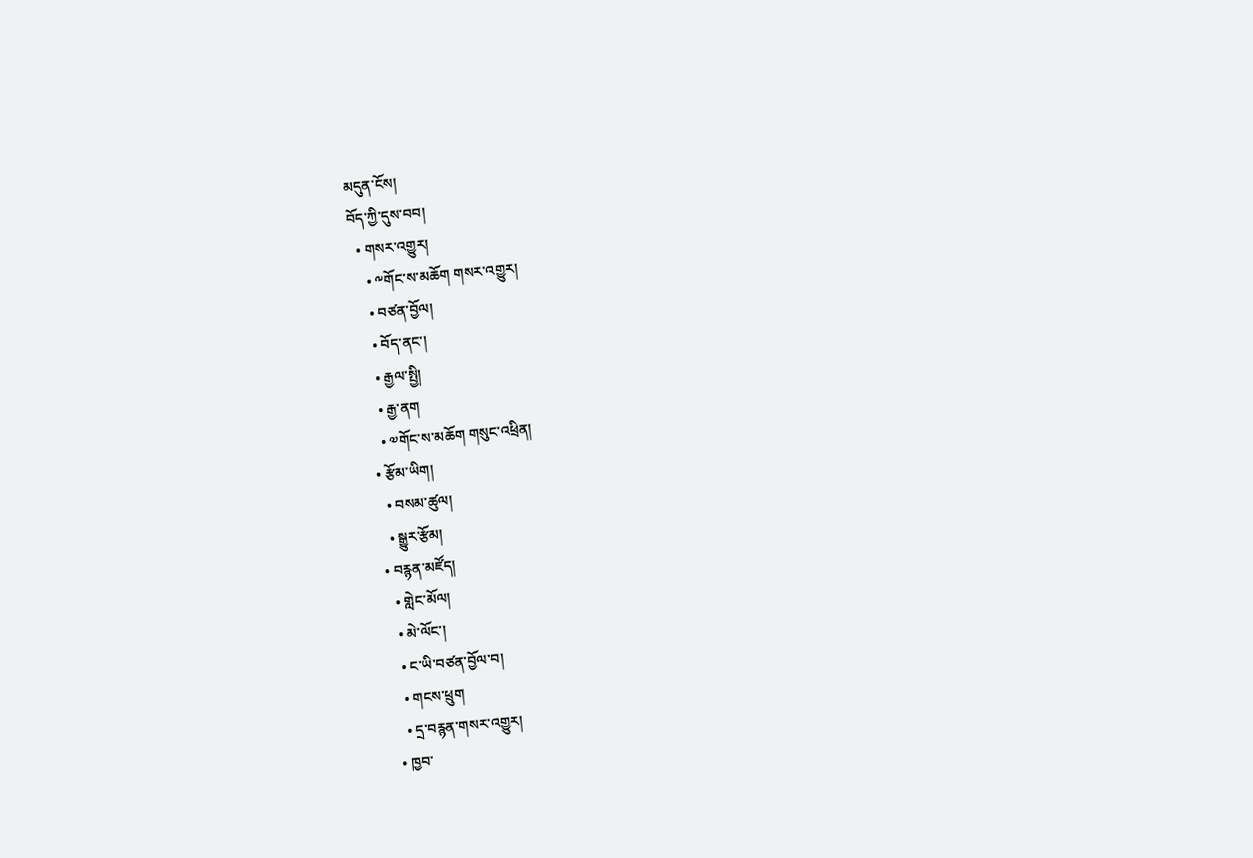མདུན་ངོས།
བོད་ཀྱི་དུས་བབ།
  • གསར་འགྱུར།
    • ༸གོང་ས་མཆོག གསར་འགྱུར།
    • བཙན་བྱོལ།
    • བོད་ནང་།
    • རྒྱལ་སྤྱི།
    • རྒྱ་ནག
    • ༧གོང་ས་མཆོག གསུང་འཕྲིན།
  • རྩོམ་ཡིག།
    • བསམ་ཚུལ།
    • སྒྱུར་རྩོམ།
  • བརྙན་མཛོད།
    • གླེང་མོལ།
    • མེ་ལོང་།
    • ང་ཡི་བཙན་བྱོལ་བ།
    • གངས་ཕྲུག
    • དྲ་བརྙན་གསར་འགྱུར།
  • ཁྱབ་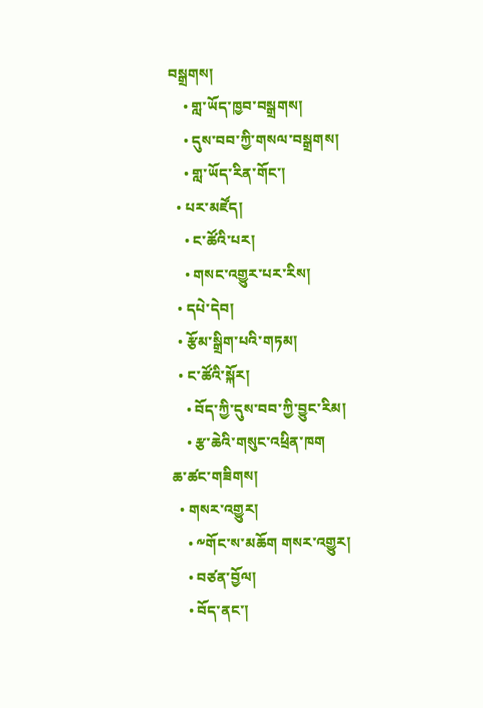བསྒྲགས།
    • གླ་ཡོད་ཁྱབ་བསྒྲགས།
    • དུས་བབ་ཀྱི་གསལ་བསྒྲགས།
    • གླ་ཡོད་རིན་གོང་།
  • པར་མཛོད།
    • ང་ཚོའི་པར།
    • གསང་འགྱུར་པར་རིས།
  • དཔེ་དེབ།
  • རྩོམ་སྒྲིག་པའི་གཏམ།
  • ང་ཚོའི་སྐོར།
    • བོད་ཀྱི་དུས་བབ་ཀྱི་བྱུང་རིམ།
    • རྩ་ཆེའི་གསུང་འཕྲིན་ཁག
ཆ་ཚང་གཟིགས།
  • གསར་འགྱུར།
    • ༸གོང་ས་མཆོག གསར་འགྱུར།
    • བཙན་བྱོལ།
    • བོད་ནང་།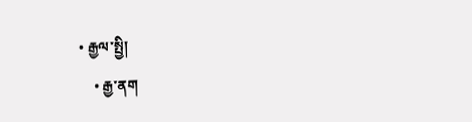• རྒྱལ་སྤྱི།
    • རྒྱ་ནག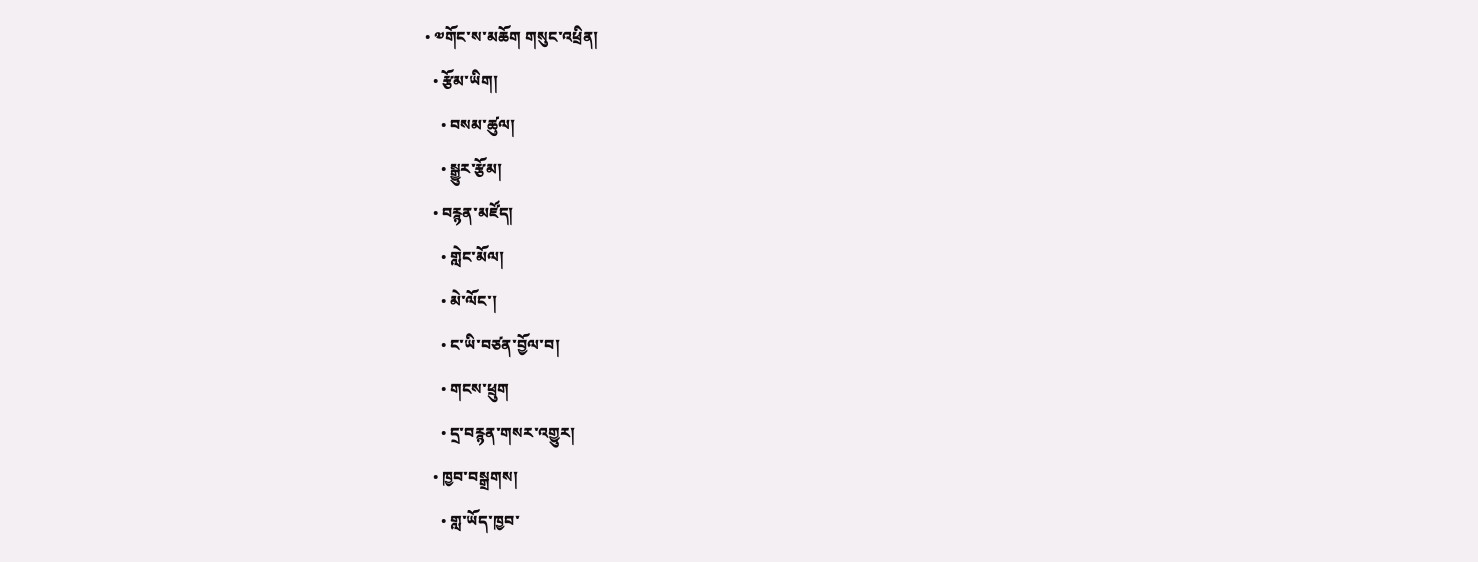• ༧གོང་ས་མཆོག གསུང་འཕྲིན།
  • རྩོམ་ཡིག།
    • བསམ་ཚུལ།
    • སྒྱུར་རྩོམ།
  • བརྙན་མཛོད།
    • གླེང་མོལ།
    • མེ་ལོང་།
    • ང་ཡི་བཙན་བྱོལ་བ།
    • གངས་ཕྲུག
    • དྲ་བརྙན་གསར་འགྱུར།
  • ཁྱབ་བསྒྲགས།
    • གླ་ཡོད་ཁྱབ་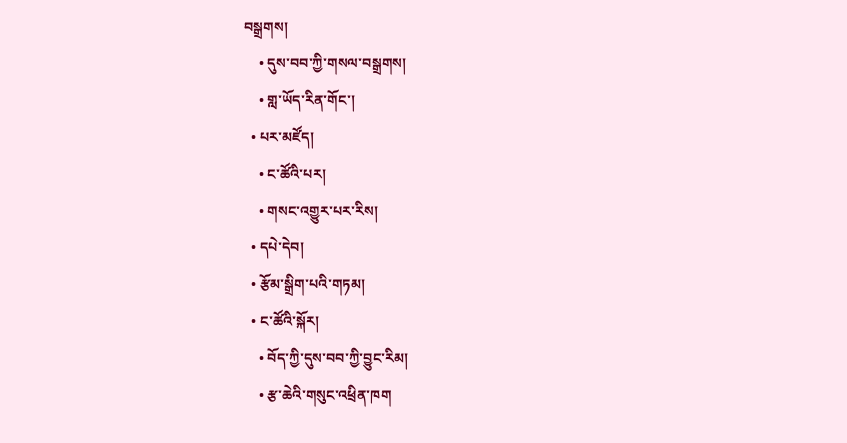བསྒྲགས།
    • དུས་བབ་ཀྱི་གསལ་བསྒྲགས།
    • གླ་ཡོད་རིན་གོང་།
  • པར་མཛོད།
    • ང་ཚོའི་པར།
    • གསང་འགྱུར་པར་རིས།
  • དཔེ་དེབ།
  • རྩོམ་སྒྲིག་པའི་གཏམ།
  • ང་ཚོའི་སྐོར།
    • བོད་ཀྱི་དུས་བབ་ཀྱི་བྱུང་རིམ།
    • རྩ་ཆེའི་གསུང་འཕྲིན་ཁག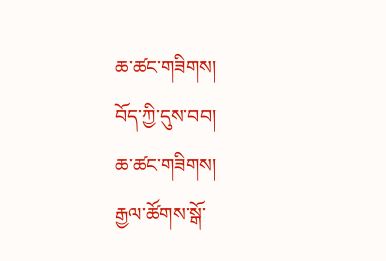ཆ་ཚང་གཟིགས།
བོད་ཀྱི་དུས་བབ།
ཆ་ཚང་གཟིགས།
རྒྱལ་ཚོགས་སྒོ་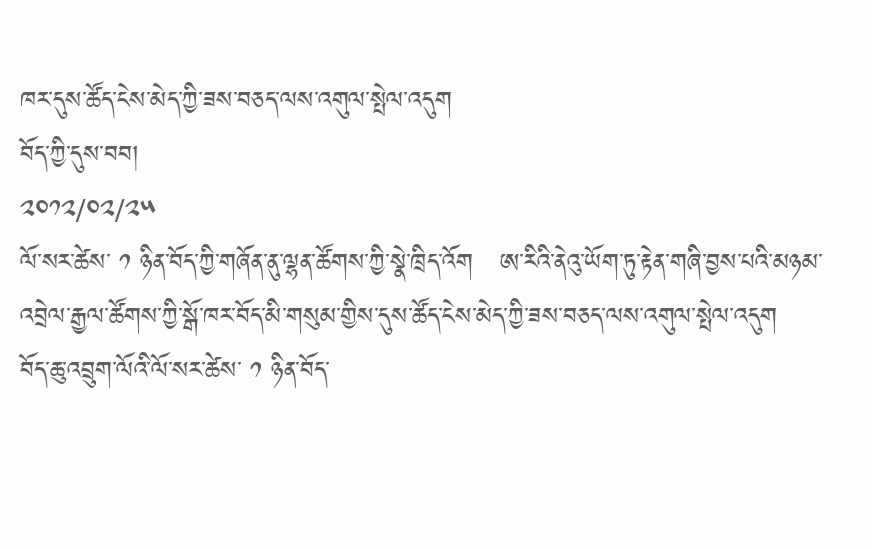ཁར་དུས་ཚོད་ངེས་མེད་ཀྱི་ཟས་བཅད་ལས་འགུལ་སྤེལ་འདུག
བོད་ཀྱི་དུས་བབ།
༢༠༡༢/༠༢/༢༥
ལོ་སར་ཚེས་ ༡ ཉིན་བོད་ཀྱི་གཞོན་ནུ་ལྷན་ཚོགས་ཀྱི་སྣེ་ཁྲིད་འོག   ཨ་རིའི་ནེའུ་ཡོག་ཏུ་རྟེན་གཞི་བྱས་པའི་མཉམ་འབྲེལ་རྒྱལ་ཚོགས་ཀྱི་སྒོ་ཁར་བོད་མི་གསུམ་གྱིས་དུས་ཚོད་ངེས་མེད་ཀྱི་ཟས་བཅད་ལས་འགུལ་སྤེལ་འདུག
བོད་ཆུ་འབྲུག་ལོའི་ལོ་སར་ཚེས་ ༡ ཉིན་བོད་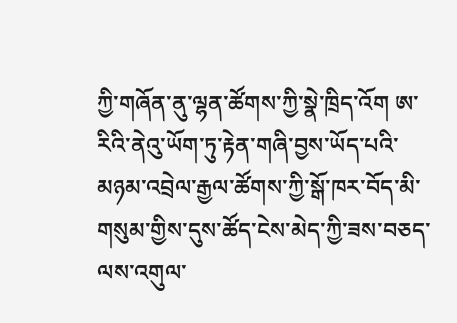ཀྱི་གཞོན་ནུ་ལྷན་ཚོགས་ཀྱི་སྣེ་ཁྲིད་འོག ཨ་རིའི་ནེའུ་ཡོག་ཏུ་རྟེན་གཞི་བྱས་ཡོད་པའི་མཉམ་འབྲེལ་རྒྱལ་ཚོགས་ཀྱི་སྒོ་ཁར་བོད་མི་གསུམ་གྱིས་དུས་ཚོད་ངེས་མེད་ཀྱི་ཟས་བཅད་ལས་འགུལ་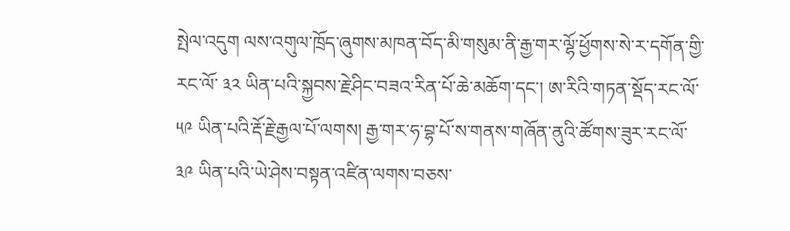སྤེལ་འདུག ལས་འགུལ་ཁྲོད་ཞུགས་མཁན་བོད་མི་གསུམ་ནི་རྒྱ་གར་ལྷོ་ཕྱོགས་སེ་ར་དགོན་གྱི་རང་ལོ་ ༣༢ ཡིན་པའི་སྐྱབས་རྗེ་ཤིང་བཟའ་རིན་པོ་ཆེ་མཆོག་དང་། ཨ་རིའི་གཏན་སྡོད་རང་ལོ་ ༥༩ ཡིན་པའི་རྡོ་རྗེ་རྒྱལ་པོ་ལགས། རྒྱ་གར་ཧ་བྷ་པོ་ས་གནས་གཞོན་ནུའི་ཚོགས་ཟུར་རང་ལོ་ ༣༩ ཡིན་པའི་ཡེ་ཤེས་བསྟན་འཛིན་ལགས་བཅས་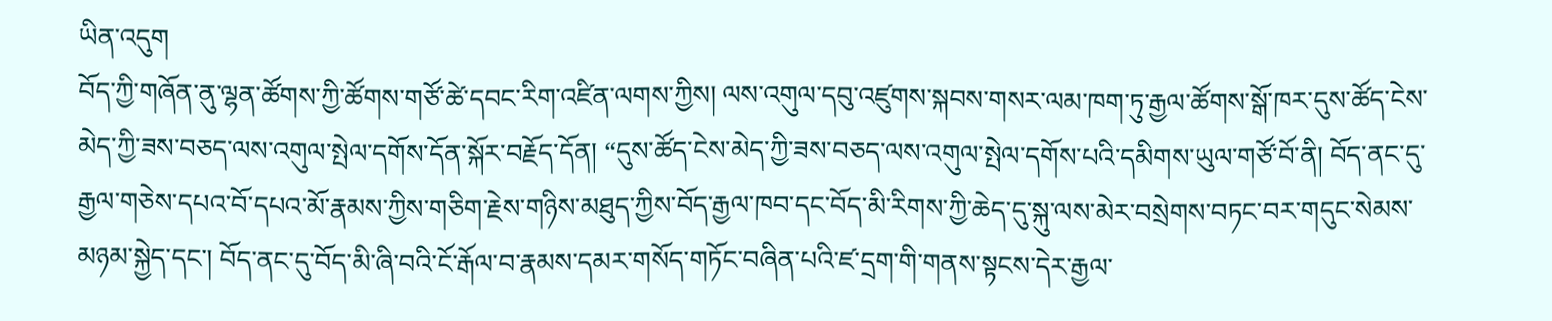ཡིན་འདུག
བོད་ཀྱི་གཞོན་ནུ་ལྷན་ཚོགས་ཀྱི་ཚོགས་གཙོ་ཚེ་དབང་རིག་འཛིན་ལགས་ཀྱིས། ལས་འགུལ་དབུ་འཛུགས་སྐབས་གསར་ལམ་ཁག་ཏུ་རྒྱལ་ཚོགས་སྒོ་ཁར་དུས་ཚོད་ངེས་མེད་ཀྱི་ཟས་བཅད་ལས་འགུལ་སྤེལ་དགོས་དོན་སྐོར་བརྗོད་དོན། “དུས་ཚོད་ངེས་མེད་ཀྱི་ཟས་བཅད་ལས་འགུལ་སྤེལ་དགོས་པའི་དམིགས་ཡུལ་གཙོ་བོ་ནི། བོད་ནང་དུ་རྒྱལ་གཅེས་དཔའ་བོ་དཔའ་མོ་རྣམས་ཀྱིས་གཅིག་རྗེས་གཉིས་མཐུད་ཀྱིས་བོད་རྒྱལ་ཁབ་དང་བོད་མི་རིགས་ཀྱི་ཆེད་དུ་སྐུ་ལས་མེར་བསྲེགས་བཏང་བར་གདུང་སེམས་མཉམ་སྐྱེད་དང་། བོད་ནང་དུ་བོད་མི་ཞི་བའི་ངོ་རྒོལ་བ་རྣམས་དམར་གསོད་གཏོང་བཞིན་པའི་ཛ་དྲག་གི་གནས་སྟངས་དེར་རྒྱལ་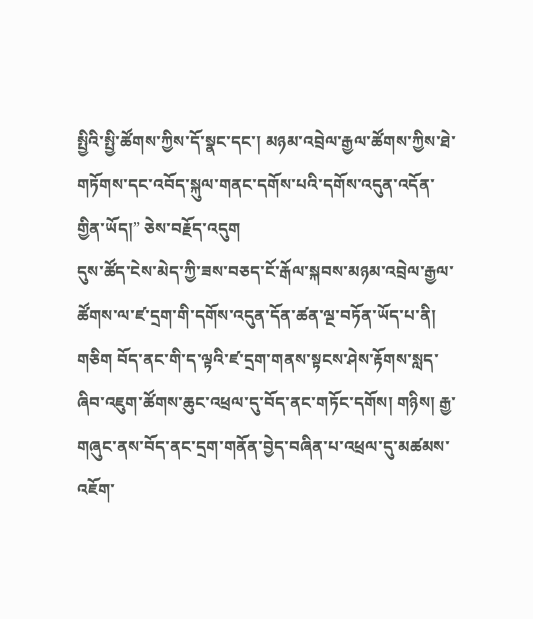སྤྱིའི་སྤྱི་ཚོགས་ཀྱིས་དོ་སྣང་དང་། མཉམ་འབྲེལ་རྒྱལ་ཚོགས་ཀྱིས་ཐེ་གཏོགས་དང་འབོད་སྐུལ་གནང་དགོས་པའི་དགོས་འདུན་འདོན་གྱིན་ཡོད།” ཅེས་བརྗོད་འདུག
དུས་ཚོད་ངེས་མེད་ཀྱི་ཟས་བཅད་ངོ་རྒོལ་སྐབས་མཉམ་འབྲེལ་རྒྱལ་ཚོགས་ལ་ཛ་དྲག་གི་དགོས་འདུན་དོན་ཚན་ལྔ་བཏོན་ཡོད་པ་ནི། གཅིག བོད་ནང་གི་ད་ལྟའི་ཛ་དྲག་གནས་སྟངས་ཤེས་རྟོགས་སླད་ཞིབ་འཇུག་ཚོགས་ཆུང་འཕྲལ་དུ་བོད་ནང་གཏོང་དགོས། གཉིས། རྒྱ་གཞུང་ནས་བོད་ནང་དྲག་གནོན་བྱེད་བཞིན་པ་འཕྲལ་དུ་མཚམས་འཇོག་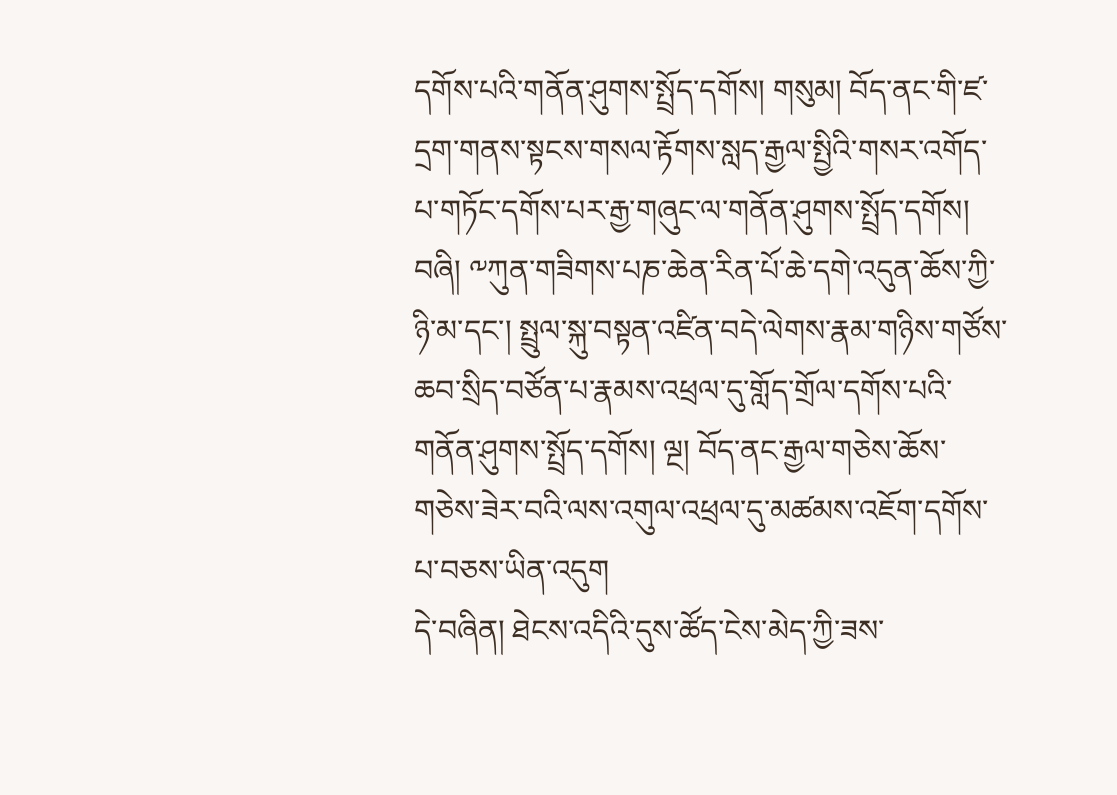དགོས་པའི་གནོན་ཤུགས་སྤྲོད་དགོས། གསུམ། བོད་ནང་གི་ཛ་དྲག་གནས་སྟངས་གསལ་རྟོགས་སླད་རྒྱལ་སྤྱིའི་གསར་འགོད་པ་གཏོང་དགོས་པར་རྒྱ་གཞུང་ལ་གནོན་ཤུགས་སྤྲོད་དགོས། བཞི། ༸ཀུན་གཟིགས་པཎ་ཆེན་རིན་པོ་ཆེ་དགེ་འདུན་ཆོས་ཀྱི་ཉི་མ་དང་། སྤྲུལ་སྐུ་བསྟན་འཛིན་བདེ་ལེགས་རྣམ་གཉིས་གཙོས་ཆབ་སྲིད་བཙོན་པ་རྣམས་འཕྲལ་དུ་གློད་གྲོལ་དགོས་པའི་གནོན་ཤུགས་སྤྲོད་དགོས། ལྔ། བོད་ནང་རྒྱལ་གཅེས་ཆོས་གཅེས་ཟེར་བའི་ལས་འགུལ་འཕྲལ་དུ་མཚམས་འཇོག་དགོས་པ་བཅས་ཡིན་འདུག
དེ་བཞིན། ཐེངས་འདིའི་དུས་ཚོད་ངེས་མེད་ཀྱི་ཟས་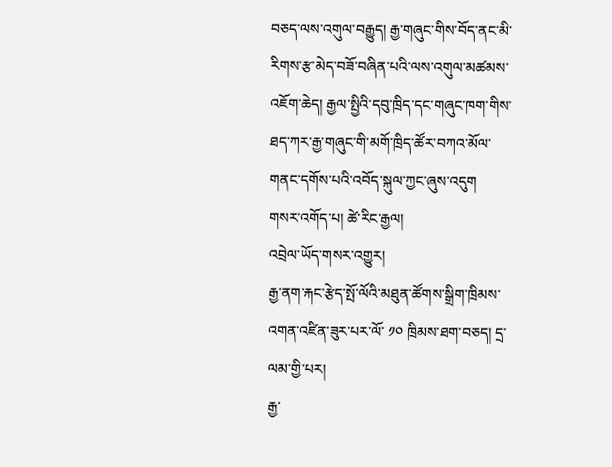བཅད་ལས་འགུལ་བརྒྱུད། རྒྱ་གཞུང་གིས་བོད་ནང་མི་རིགས་རྩ་མེད་བཟོ་བཞིན་པའི་ལས་འགུལ་མཚམས་འཇོག་ཆེད། རྒྱལ་སྤྱིའི་དབུ་ཁྲིད་དང་གཞུང་ཁག་གིས་ཐད་ཀར་རྒྱ་གཞུང་གི་མགོ་ཁྲིད་ཚོར་བཀའ་མོལ་གནང་དགོས་པའི་འབོད་སྐུལ་ཀྱང་ཞུས་འདུག
གསར་འགོད་པ། ཚེ་རིང་རྒྱལ།
འབྲེལ་ཡོད་གསར་འགྱུར།
རྒྱ་ནག་རྐང་རྩེད་སྤོ་ལོའི་མཐུན་ཚོགས་སྒྲིག་ཁྲིམས་འགན་འཛིན་ཟུར་པར་ལོ་ ༡༠ ཁྲིམས་ཐག་བཅད། དྲ་ལམ་གྱི་པར།
རྒྱ་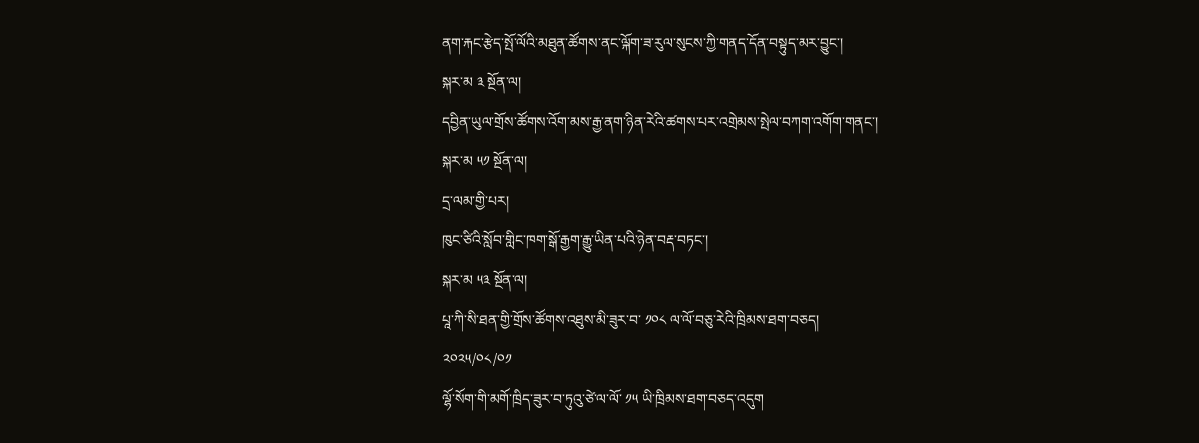ནག་རྐང་རྩེད་སྤོ་ལོའི་མཐུན་ཚོགས་ནང་ལྐོག་ཟ་རུལ་སུངས་ཀྱི་གནད་དོན་བསྟུད་མར་བྱུང་།
སྐར་མ ༣ སྔོན་ལ།
དབྱིན་ཡུལ་གྲོས་ཚོགས་འོག་མས་རྒྱ་ནག་ཉིན་རེའི་ཚགས་པར་འགྲེམས་སྤེལ་བཀག་འགོག་གནང་།
སྐར་མ ༥༡ སྔོན་ལ།
དྲ་ལམ་གྱི་པར།
ཁུང་ཙིའི་སློབ་གླིང་ཁག་སྒོ་རྒྱག་རྒྱུ་ཡིན་པའི་ཉེན་བརྡ་བཏང་།
སྐར་མ ༥༣ སྔོན་ལ།
པཱ་ཀི་སི་ཐན་གྱི་གྲོས་ཚོགས་འཐུས་མི་ཟུར་བ་ ༡༠༨ ལ་ལོ་བཅུ་རེའི་ཁྲིམས་ཐག་བཅད།
༢༠༢༥/༠༨/༠༡
ལྷོ་སོག་གི་མགོ་ཁྲིད་ཟུར་བ་ཏུའུ་ཙེ་ལ་ལོ་ ༡༥ ཡི་ཁྲིམས་ཐག་བཅད་འདུག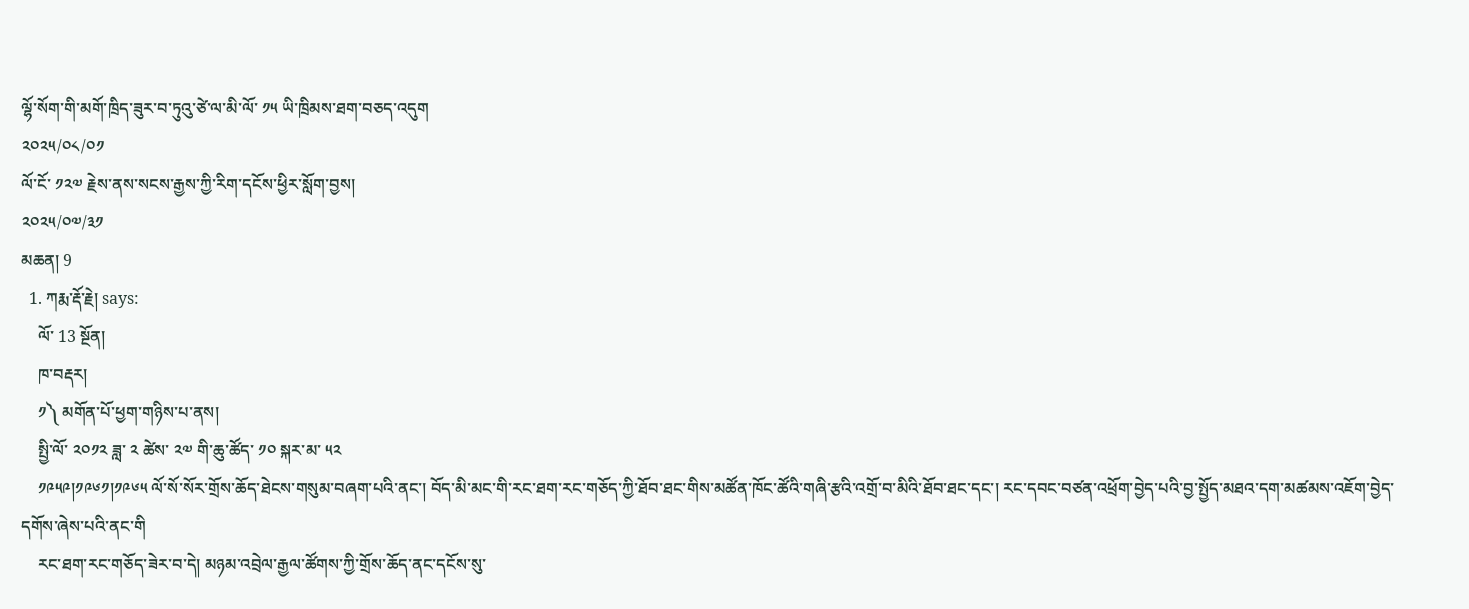ལྷོ་སོག་གི་མགོ་ཁྲིད་ཟུར་བ་ཏུའུ་ཙེ་ལ་མི་ལོ་ ༡༥ ཡི་ཁྲིམས་ཐག་བཅད་འདུག
༢༠༢༥/༠༨/༠༡
ལོ་ངོ་ ༡༢༧ རྗེས་ནས་སངས་རྒྱས་ཀྱི་རིག་དངོས་ཕྱིར་སློག་བྱས།
༢༠༢༥/༠༧/༣༡
མཆན། 9
  1. ཀརྨ་རྡོ་རྗེ། says:
    ལོ་ 13 སྔོན།
    ཁ་བརྡར།
    ༡༽ མགོན་པོ་ཕྱག་གཉིས་པ་ནས།
    སྤྱི་ལོ་ ༢༠༡༢ ཟླ་ ༢ ཚེས་ ༢༧ གི་ཆུ་ཚོད་ ༡༠ སྐར་མ་ ༥༢
    ༡༩༥༩།༡༩༦༡།༡༩༦༥ ལོ་སོ་སོར་གྲོས་ཆོད་ཐེངས་གསུམ་བཞག་པའི་ནང་། བོད་མི་མང་གི་རང་ཐག་རང་གཅོད་ཀྱི་ཐོབ་ཐང་གིས་མཚོན་ཁོང་ཚོའི་གཞི་རྩའི་འགྲོ་བ་མིའི་ཐོབ་ཐང་དང་། རང་དབང་བཙན་འཕྲོག་བྱེད་པའི་བྱ་སྤྱོད་མཐའ་དག་མཚམས་འཇོག་བྱེད་དགོས་ཞེས་པའི་ནང་གི
    རང་ཐག་རང་གཅོད་ཟེར་བ་དེ། མཉམ་འབྲེལ་རྒྱལ་ཚོགས་ཀྱི་གྲོས་ཆོད་ནང་དངོས་སུ་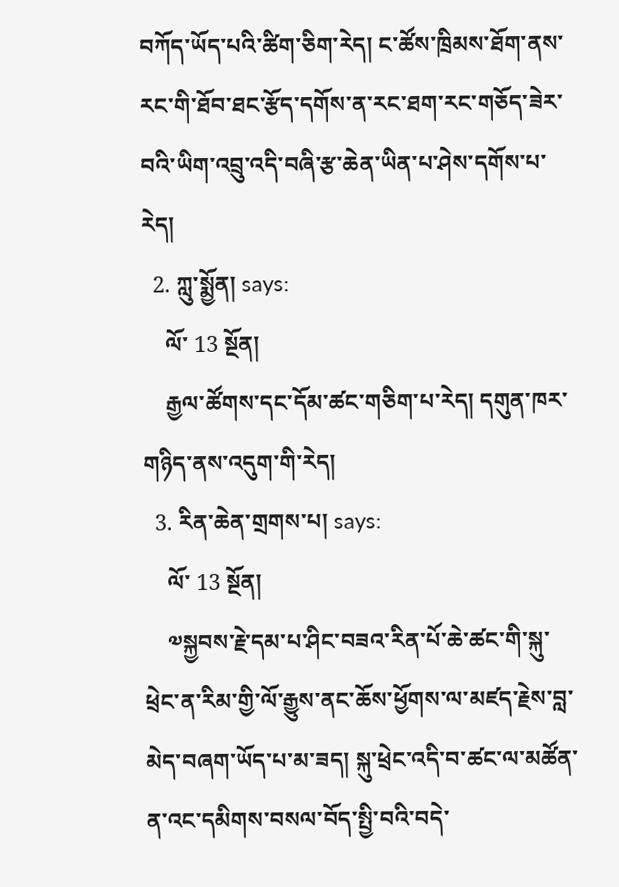བཀོད་ཡོད་པའི་ཚིག་ཅིག་རེད། ང་ཚོས་ཁྲིམས་ཐོག་ནས་རང་གི་ཐོབ་ཐང་རྩོད་དགོས་ན་རང་ཐག་རང་གཅོད་ཟེར་བའི་ཡིག་འབྲུ་འདི་བཞི་རྩ་ཆེན་ཡིན་པ་ཤེས་དགོས་པ་རེད།
  2. ཀླུ་སྨྱོན། says:
    ལོ་ 13 སྔོན།
    རྒྱལ་ཚོགས་དང་དོམ་ཚང་གཅིག་པ་རེད། དགུན་ཁར་གཉིད་ནས་འདུག་གི་རེད།
  3. རིན་ཆེན་གྲགས་པ། says:
    ལོ་ 13 སྔོན།
    ༧སྐྱབས་རྗེ་དམ་པ་ཤིང་བཟའ་རིན་པོ་ཆེ་ཚང་གི་སྐུ་ཕྲེང་ན་རིམ་གྱི་ལོ་རྒྱུས་ནང་ཆོས་ཕྱོགས་ལ་མཛད་རྗེས་བླ་མེད་བཞག་ཡོད་པ་མ་ཟད། སྐུ་ཕྲེང་འདི་བ་ཚང་ལ་མཚོན་ན་འང་དམིགས་བསལ་བོད་སྤྱི་བའི་བདེ་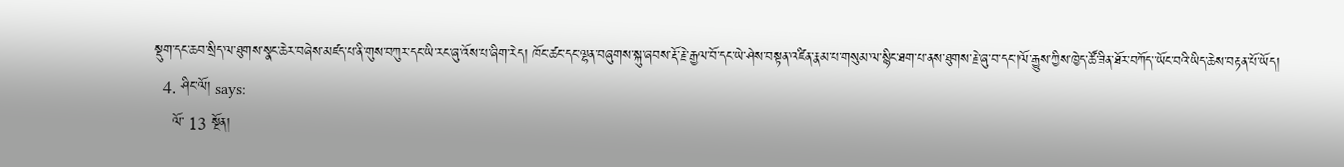སྡུག་དང་ཆབ་སྲིད་ལ་ཐུགས་སྣང་ཆེར་བཞེས་མཛད་པ་ནི་གུས་བཀུར་དང་ཡི་རང་ཞུ་འོས་པ་ཞིག་རེད། ཁོང་ཚང་དང་ལྷན་བཞུགས་སྐུ་ཞབས་རྡོ་རྗེ་རྒྱལ་བོ་དང་ཡེ་ཤེས་བསྟན་འཛིན་རྣམ་པ་གསུམ་ལ་སྙིང་ཐག་པ་ནས་ཐུགས་རྗེ་ཞུ་བ་དང་།ལོ་རྒྱུས་ཀྱིས་ཁྱེད་ཚོ་ཟིན་ཐོར་བཀོད་་ཡོང་བའི་ཡིད་ཆེས་བརྟན་པོ་ཡོད།
  4. ཤིང་ལོ། says:
    ལོ་ 13 སྔོན།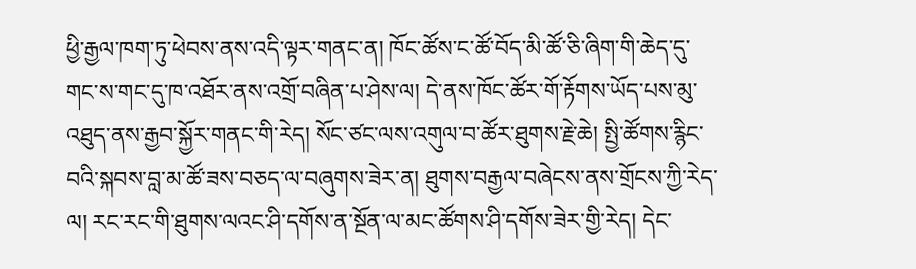ཕྱི་རྒྱལ་ཁག་ཏུ་ཕེབས་ནས་འདི་ལྟར་གནང་ན། ཁོང་ཚོས་ང་ཚོ་བོད་མི་ཚོ་ཅི་ཞིག་གི་ཆེད་དུ་གང་ས་གང་དུ་ཁ་འཐོར་ནས་འགྲོ་བཞིན་པ་ཤེས་ལ། དེ་ནས་ཁོང་ཚོར་གོ་རྟོགས་ཡོད་པས་མུ་འཐུད་ནས་རྒྱབ་སྐྱོར་གནང་གི་རེད། སོང་ཙང་ལས་འགུལ་བ་ཚོར་ཐུགས་རྗེ་ཆེ། སྤྱི་ཚོགས་རྙིང་བའི་སྐབས་བླ་མ་ཚོ་ཟས་བཅད་ལ་བཞུགས་ཟེར་ན། ཐུགས་བརྒྱལ་བཞེངས་ནས་གྲོངས་ཀྱི་རེད་ལ། རང་རང་གི་ཐུགས་ལའང་ཤི་དགོས་ན་སྔོན་ལ་མང་ཚོགས་ཤི་དགོས་ཟེར་གྱི་རེད། དེང་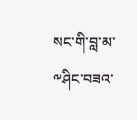སང་གི་བླ་མ་༸ཤིང་བཟའ་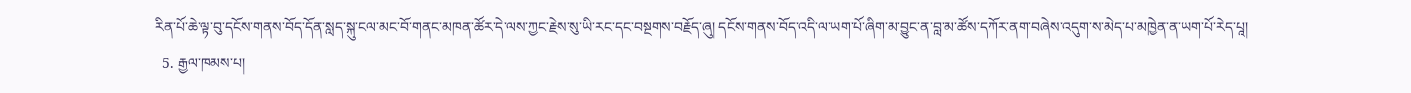རིན་པོ་ཆེ་ལྟ་བུ་དངོས་གནས་བོད་དོན་སླད་སྐུ་ངལ་མང་བོ་གནང་མཁན་ཚོར་དེ་ལས་ཀྱང་རྗེས་སུ་ཡི་རང་དང་བསྔགས་བརྗོད་ཞུ། དངོས་གནས་བོད་འདི་ལ་ཡག་པོ་ཞིག་མ་བྱུང་ན་བླ་མ་ཚོས་དཀོར་ནག་བཞེས་འདུག་ས་མེད་པ་མཁྱེན་ན་ཡག་པོ་རེད་པཱ།
  5. རྒྱལ་ཁམས་པ།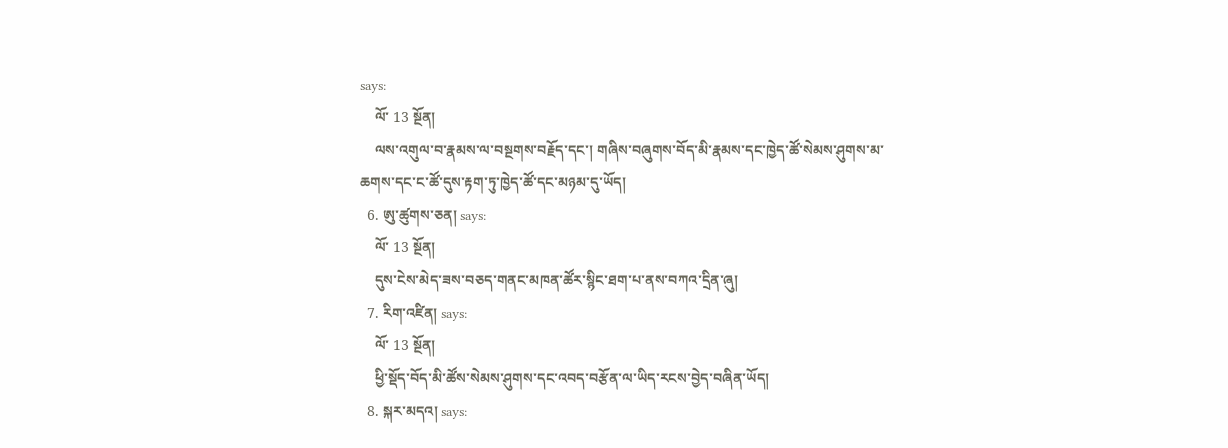says:
    ལོ་ 13 སྔོན།
    ལས་འགུལ་བ་རྣམས་ལ་བསྔགས་བརྗོད་དང་། གཞིས་བཞུགས་བོད་མི་རྣམས་དང་ཁྱེད་ཚོ་སེམས་ཤུགས་མ་ཆགས་དང་ང་ཚོ་དུས་རྟག་ཏུ་ཁྱེད་ཚོ་དང་མཉམ་དུ་ཡོད།
  6. ཨུ་ཚུགས་ཅན། says:
    ལོ་ 13 སྔོན།
    དུས་ངེས་མེད་ཟས་བཅད་གནང་མཁན་ཚོར་སྙིང་ཐག་པ་ནས་བཀའ་དྲིན་ཞུ།
  7. རིག་འཛིན། says:
    ལོ་ 13 སྔོན།
    ཕྱི་སྡོད་བོད་མི་ཚོས་སེམས་ཤུགས་དང་འབད་བརྩོན་ལ་ཡིད་རངས་བྱེད་བཞིན་ཡོད།
  8. སྐར་མདའ། says: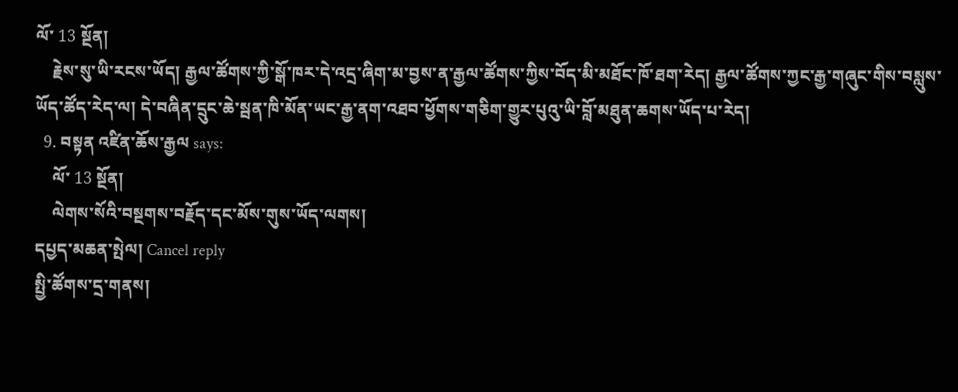ལོ་ 13 སྔོན།
    རྗེས་སུ་ཡི་རངས་ཡོད། རྒྱལ་ཚོགས་ཀྱི་སྒོ་ཁར་དེ་འདྲ་ཞིག་མ་བྱས་ན་རྒྱལ་ཚོགས་ཀྱིས་བོད་མི་མཐོང་ཁོ་ཐག་རེད། རྒྱལ་ཚོགས་ཀྱང་རྒྱ་གཞུང་གིས་བསླུས་ཡོད་ཚོད་རེད་ལ། དེ་བཞིན་དྲུང་ཆེ་སྦན་ཁི་མོན་ཡང་རྒྱ་ནག་འཐབ་ཕྱོགས་གཅིག་གྱུར་པུའུ་ཡི་བློ་མཐུན་ཆགས་ཡོད་པ་རེད།
  9. བསྟན འཛིན་ཆོས་རྒྱལ says:
    ལོ་ 13 སྔོན།
    ལེགས་སོའི་བསྔགས་བརྗོད་དང་མོས་གུས་ཡོད་ལགས།
དཔྱད་མཆན་སྤེལ། Cancel reply
སྤྱི་ཚོགས་དྲ་གནས།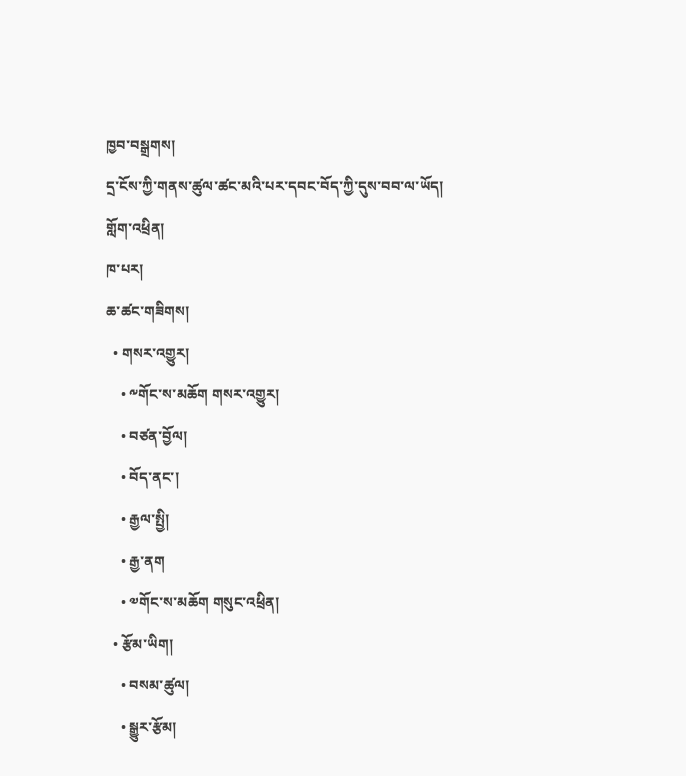ཁྱབ་བསྒྲགས།
དྲ་ངོས་ཀྱི་གནས་ཚུལ་ཚང་མའི་པར་དབང་བོད་ཀྱི་དུས་བབ་ལ་ཡོད།
གློག་འཕྲིན།
ཁ་པར།
ཆ་ཚང་གཟིགས།
  • གསར་འགྱུར།
    • ༸གོང་ས་མཆོག གསར་འགྱུར།
    • བཙན་བྱོལ།
    • བོད་ནང་།
    • རྒྱལ་སྤྱི།
    • རྒྱ་ནག
    • ༧གོང་ས་མཆོག གསུང་འཕྲིན།
  • རྩོམ་ཡིག།
    • བསམ་ཚུལ།
    • སྒྱུར་རྩོམ།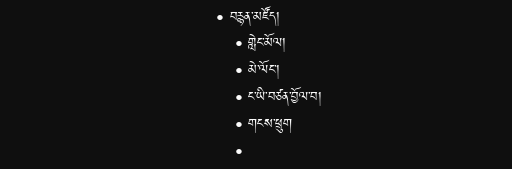• བརྙན་མཛོད།
    • གླེང་མོལ།
    • མེ་ལོང་།
    • ང་ཡི་བཙན་བྱོལ་བ།
    • གངས་ཕྲུག
    •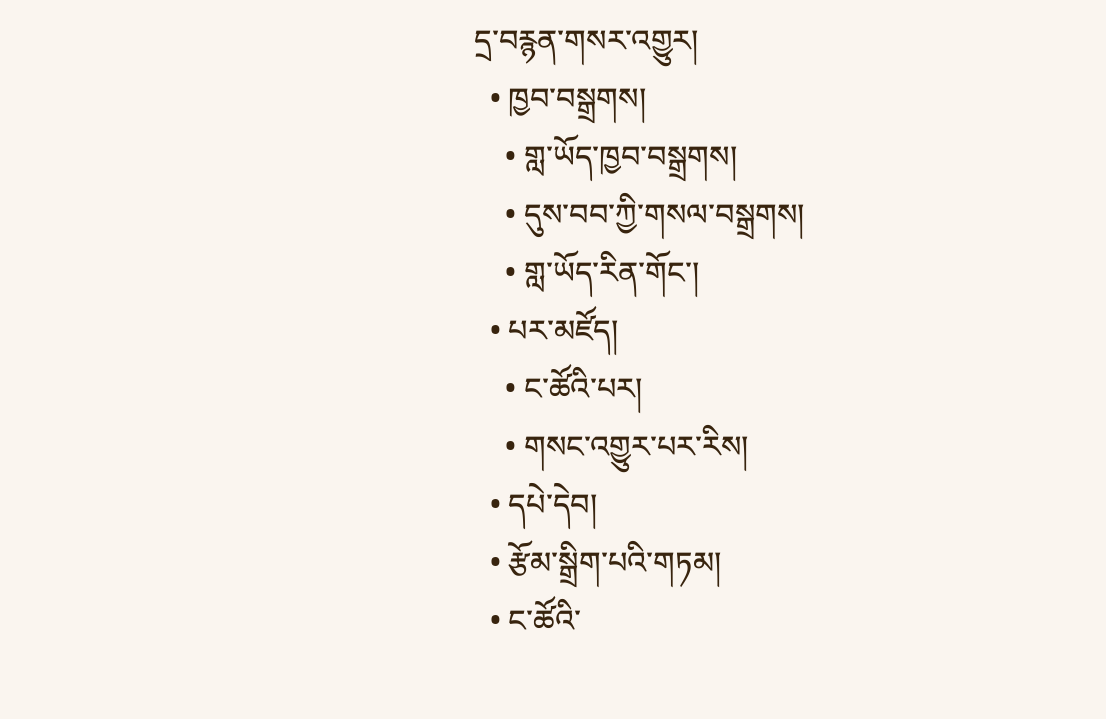དྲ་བརྙན་གསར་འགྱུར།
  • ཁྱབ་བསྒྲགས།
    • གླ་ཡོད་ཁྱབ་བསྒྲགས།
    • དུས་བབ་ཀྱི་གསལ་བསྒྲགས།
    • གླ་ཡོད་རིན་གོང་།
  • པར་མཛོད།
    • ང་ཚོའི་པར།
    • གསང་འགྱུར་པར་རིས།
  • དཔེ་དེབ།
  • རྩོམ་སྒྲིག་པའི་གཏམ།
  • ང་ཚོའི་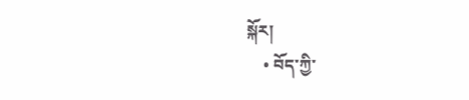སྐོར།
    • བོད་ཀྱི་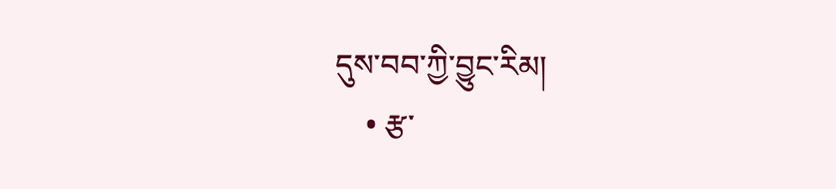དུས་བབ་ཀྱི་བྱུང་རིམ།
    • རྩ་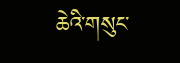ཆེའི་གསུང་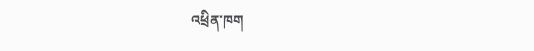འཕྲིན་ཁག